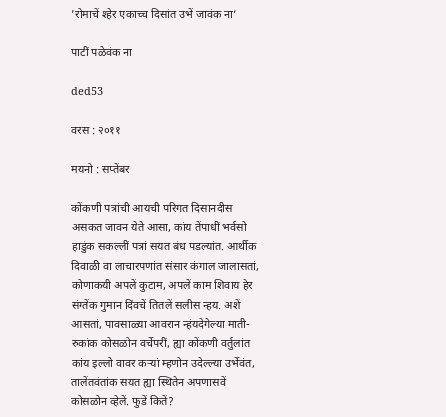’रोमाचें श्हेर एकाच्च दिसांत उभें जावंक ना’

पाटीं पळेवंक ना

ded53

वरस : २०११

मयनो : सप्तेंबर

कोंकणी पत्रांची आयची परिगत दिसान‌दीस असकत जावन येते आसा, कांय तेंपाधीं भर्वसो हाडुंक सक‌ल्लीं पत्रां सयत बंध पडल्यांत. आर्थीक दिवाळी वा लाचार‌पणांत संसार कंगाल जालासतां, कोणाक‌यी अपलें कुटाम, अपलें काम शिवाय हेर संग्तेंक गुमान दिंवचें तितलें सलीस न्हय. अशें आसतां, पावसाळ्या आवरान न्हंय‌देगेल्या माती-रुकांक कोसळोन वर्चेपरीं, ह्या कोंकणी वर्तुलांत कांय इल्लो वावर कऱ्यां म्हणोन उदेल्ल्या उर्भेवंत, तालेंत‌वंतांक सयत ह्या स्थितेन अपणासवें कोसळोन व्हेलें. फुडें कितें?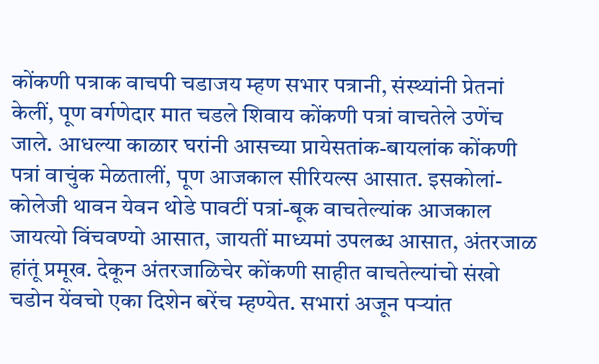कोंकणी पत्राक वाचपी चडाजय म्हण सभार पत्रानी, संस्थ्यांनी प्रेतनां केलीं, पूण वर्गणेदार मात चडले शिवाय कोंकणी पत्रां वाचतेले उणेंच जाले. आधल्या काळार घरांनी आसच्या प्रायेसतांक-बायलांक कोंकणी पत्रां वाचुंक मेळतालीं, पूण आज‌काल सीरियल्स आसात. इसकोलां-कोलेजी थावन येवन थोडे पावटीं पत्रां-बूक वाचतेल्यांक आज‌काल जायत्यो विंचवण्यो आसात, जायतीं माध्यमां उपलब्ध आसात, अंतर‌जाळ हांतूं प्रमूख. देकून अंतर‌जाळिचेर कोंकणी साहीत वाचतेल्यांचो संखो चडोन येंवचो एका दिशेन बरेंच म्हण्येत. सभारां अजून पऱ्यांत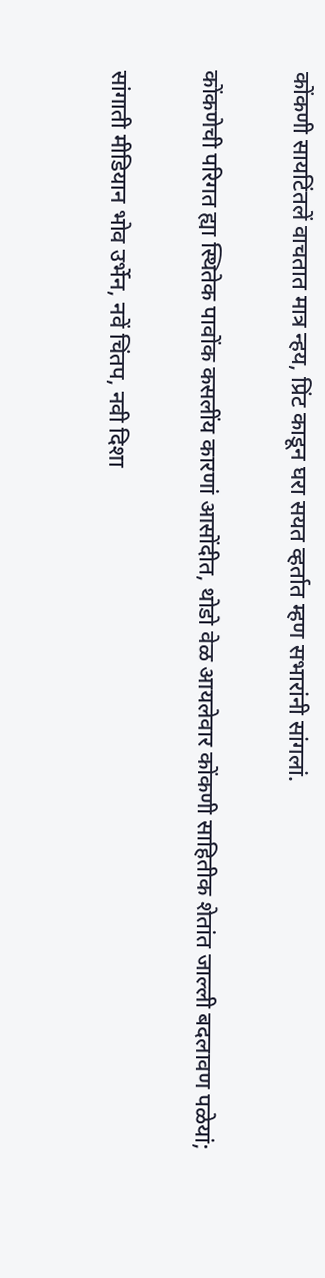कोंकणी सायटिंतलें वाचतात मात्र न्हय, प्रिंट काडून घरा सयत व्हर्तात म्हण सभारांनी सांगलां.

कोंकणेची परिगत ह्या स्थितेक पावोंक कसलींय कारणां आसोंदीत, थोडो वेळ आयलेवार कोंकणी साहितीक शेतांत जाल्ली बदलावण पळेयां;

सांगाती मीडियान भोव उर्भेन, नवें चिंतप, नवी दिशा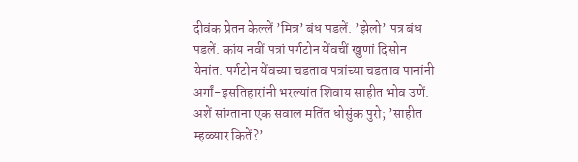दीवंक प्रेतन केल्लें ’मित्र’ बंध पडलें. ’झेलो’ पत्र बंध पडलें. कांय नवीं पत्रां पर्गटोन येंवचीं खुणां दिसोन येनांत. पर्गटोन येंवच्या चडताव पत्रांच्या चडताव पानांनी अर्गां-इसतिहारांनी भरल्यांत शिवाय साहीत भोव उणें. अशें सांग्ताना एक सवाल मतिंत धोसुंक पुरो; ’साहीत म्हळ्यार कितें?’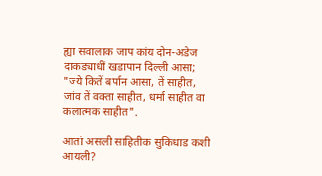ह्या सवालाक जाप कांय दोन-अडेज दाकड्याधीं खडापान दिल्ली आसा; "ज्ये कितें बर्पान आसा, तें साहीत, जांव तें वक्ता साहीत, धर्मा साहीत वा कलात्मक साहीत".

आतां असली साहितीक सुकिधाड कशी आयली?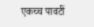एक‌च्च पावटीं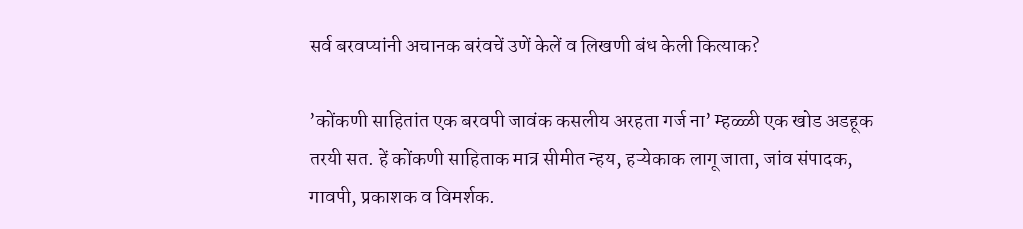सर्व बरवप्यांनी अचानक बरंवचें उणें केलें व लिखणी बंध केली कित्याक?

’कोंकणी साहितांत एक बरवपी जावंक कसलीय अर‍हता गर्ज ना’ म्हळ्ळी एक खोड अडहूक तर‌यी सत. हें कोंकणी साहिताक मात्र सीमीत न्हय, हऱ्येकाक लागू जाता, जांव संपादक, गावपी, प्रकाशक व विमर्शक.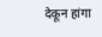देकून हांगा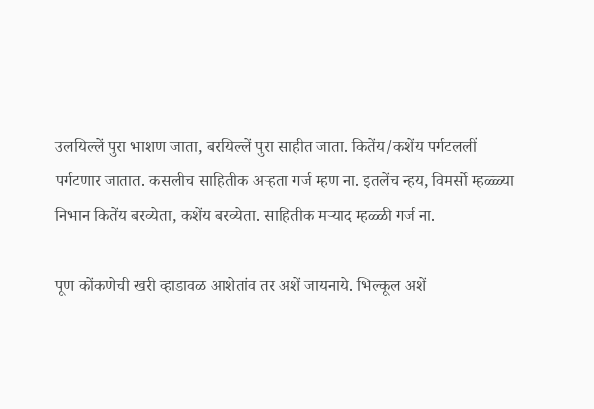उलयिल्लें पुरा भाशण जाता, बरयिल्लें पुरा साहीत जाता. कितेंय/कशेंय पर्गटललीं पर्गटणार जातात. कसलीच साहितीक अऱ्हता गर्ज म्हण ना. इतलेंच न्हय, विमर्सो म्हळ्ळ्या निभान कितेंय बरव्येता, कशेंय बरव्येता. साहितीक मऱ्याद म्हळ्ळी गर्ज ना.

पूण कोंकणेची खरी व्हाडावळ आशेतांव तर अशें जायनाये. भिल्कूल अशें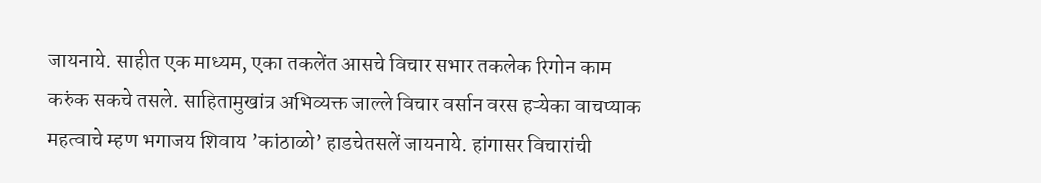जायनाये. साहीत एक माध्यम, एका तकलेंत आसचे विचार सभार तकलेक रिगोन काम करुंक सकचे तसले. साहितामुखांत्र अभिव्यक्त जाल्ले विचार वर्सान वरस हऱ्येका वाचप्याक महत्वाचे म्हण भगाजय शिवाय ’कांठाळो’ हाडचेतसलें जायनाये. हांगासर विचारांची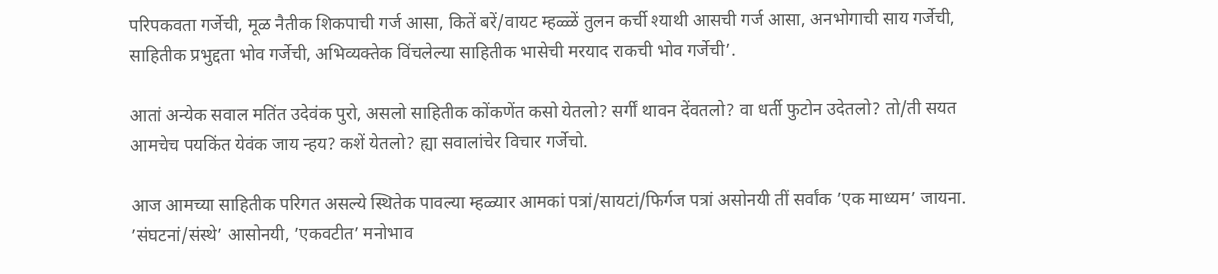परिपकवता गर्जेची, मूळ नैतीक शिकपाची गर्ज आसा, कितें बरें/वायट म्हळ्ळें तुलन कर्ची श्याथी आसची गर्ज आसा, अनभोगाची साय गर्जेची, साहितीक प्रभुद्दता भोव गर्जेची, अभिव्यक्तेक विंचलेल्या साहितीक भासेची मर‍याद राकची भोव गर्जेची’.

आतां अन्येक सवाल मतिंत उदेवंक पुरो, असलो साहितीक कोंकणेंत कसो येतलो? सर्गीं थावन देंवतलो? वा धर्ती फुटोन उदेतलो? तो/ती सयत आमचेच पयकिंत येवंक जाय न्हय? कशें येतलो? ह्या सवालांचेर विचार गर्जेचो.

आज आमच्या साहितीक परिगत असल्ये स्थितेक पावल्या म्हळ्यार आमकां पत्रां/सायटां/फिर्गज पत्रां असोन‌यी तीं सर्वांक ’एक माध्यम’ जायना.  ’संघटनां/संस्थे’ आसोन‌यी, ’एकवटीत’ मनोभाव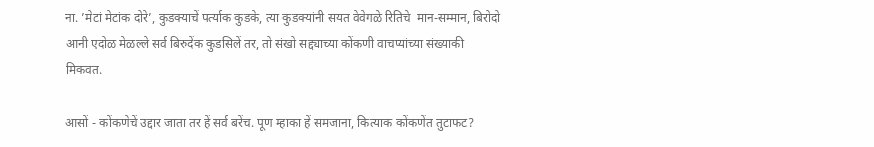ना. ’मेटां मेटांक दोरे’, कुडक्याचें पर्त्याक कुडके, त्या कुडक्यांनी सयत वेवेगळे रितिचे  मान-सम्मान, बिरोदो आनी एदोळ मेळ‌ल्ले सर्व बिरुदेंक कुडसिलें तर, तो संखो सद्द्याच्या कोंकणी वाचप्यांच्या संख्याकी मिकवत.

आसों - कोंकणेचें उद्दार जाता तर हें सर्व बरेंच. पूण म्हाका हें समजाना, कित्याक कोंकणेंत तुटाफट?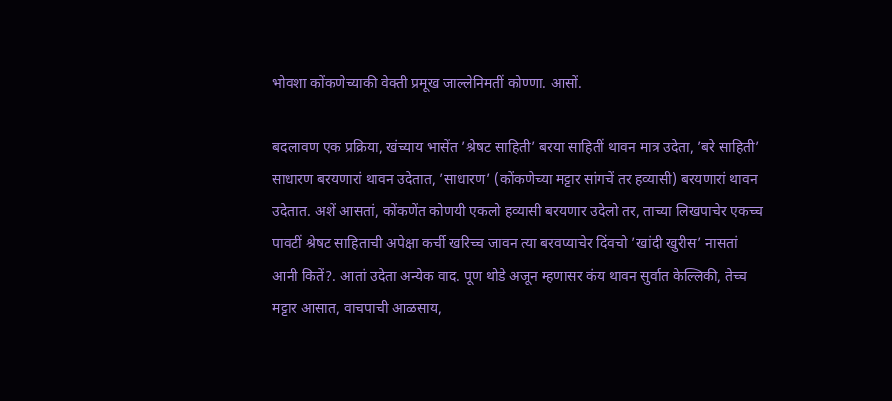भोवशा कोंकणेच्याकी वेक्ती प्रमूख जाल्लेनिमतीं कोण्णा. आसों.

बदलावण एक प्रक्रिया, खंच्याय भासेंत ’श्रेषट साहिती’ बर‍या साहितीं थावन मात्र उदेता, ’बरे साहिती’ साधारण बरयणारां थावन उदेतात, ’साधारण’ (कोंकणेच्या मट्टार सांगचें तर हव्यासी) बरयणारां थावन उदेतात. अशें आसतां, कोंकणेंत कोण‌यी एकलो हव्यासी बरयणार उदेलो तर, ताच्या लिखपाचेर एक‌च्च पावटीं श्रेषट साहिताची अपेक्षा कर्ची खरिच्च जावन त्या बरवप्याचेर दिंवचो ’खांदी खुरीस’ नासतां आनी कितें?. आतां उदेता अन्येक वाद. पूण थोडे अजून म्हणासर कंय थावन सुर्वात केल्लिकी, तेच्च मट्टार आसात, वाचपाची आळसाय,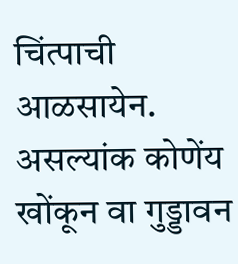चिंत्पाची आळसायेन. असल्यांक कोणेंय खोंकून वा गुड्डावन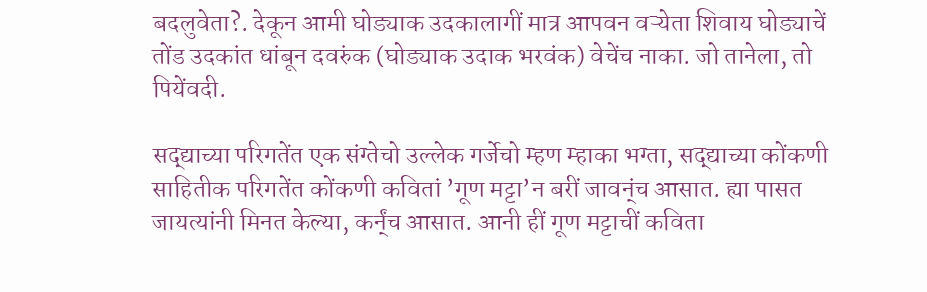बदलुवेता?. देकून आमी घोड्याक उदकालागीं मात्र आपवन वऱ्येता शिवाय घोड्याचें तोंड उदकांत धांबून दवरुंक (घोड्याक उदाक भरवंक) वेचेंच नाका. जो तानेला, तो पियेंवदी.

सद्द्याच्या परिगतेंत एक संग्तेचो उल्लेक गर्जेचो म्हण म्हाका भग्ता, सद्द्याच्या कोंकणी साहितीक परिगतेंत कोंकणी कवितां ’गूण मट्टा’न बरीं जावन्ंच आसात. ह्या पासत जायत्यांनी मिनत केल्या, कर्न्ंच आसात. आनी हीं गूण मट्टाचीं कविता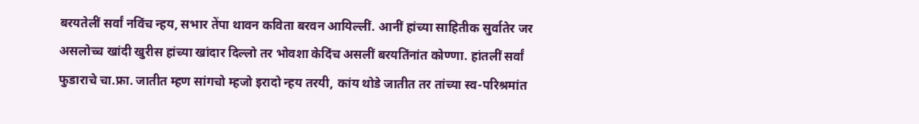बरयतेलीं सर्वां नविंच न्हय, सभार तेंपा थावन कविता बरवन आयिल्लीं. आनीं हांच्या साहितीक सुर्वातेर जर असलोच्च खांदी खुरीस हांच्या खांदार दिल्लो तर भोवशा केदिंच असलीं बरयतिंनांत कोण्णा. हांतलीं सर्वां फुडाराचे चा.फ्रा. जातीत म्हण सांगचो म्हजो इरादो न्हय तर‌यी, कांय थोडे जातीत तर तांच्या स्व-परिश्रमांत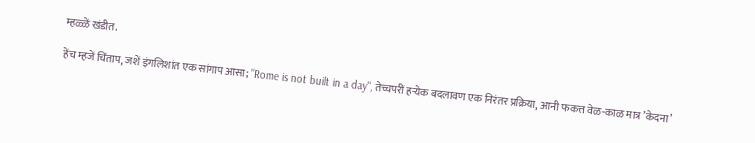म्हळ्ळें खंडीत.

हेंच म्हजें चिंताप, जशें इंगलिशांत एक सांगाप आसा; "Rome is not built in a day", तेच्च‌परीं हऱ्येक बदलावण एक निरंतर प्रक्रिया, आनी फकत्त वेळ-काळ मात्र ’केदना’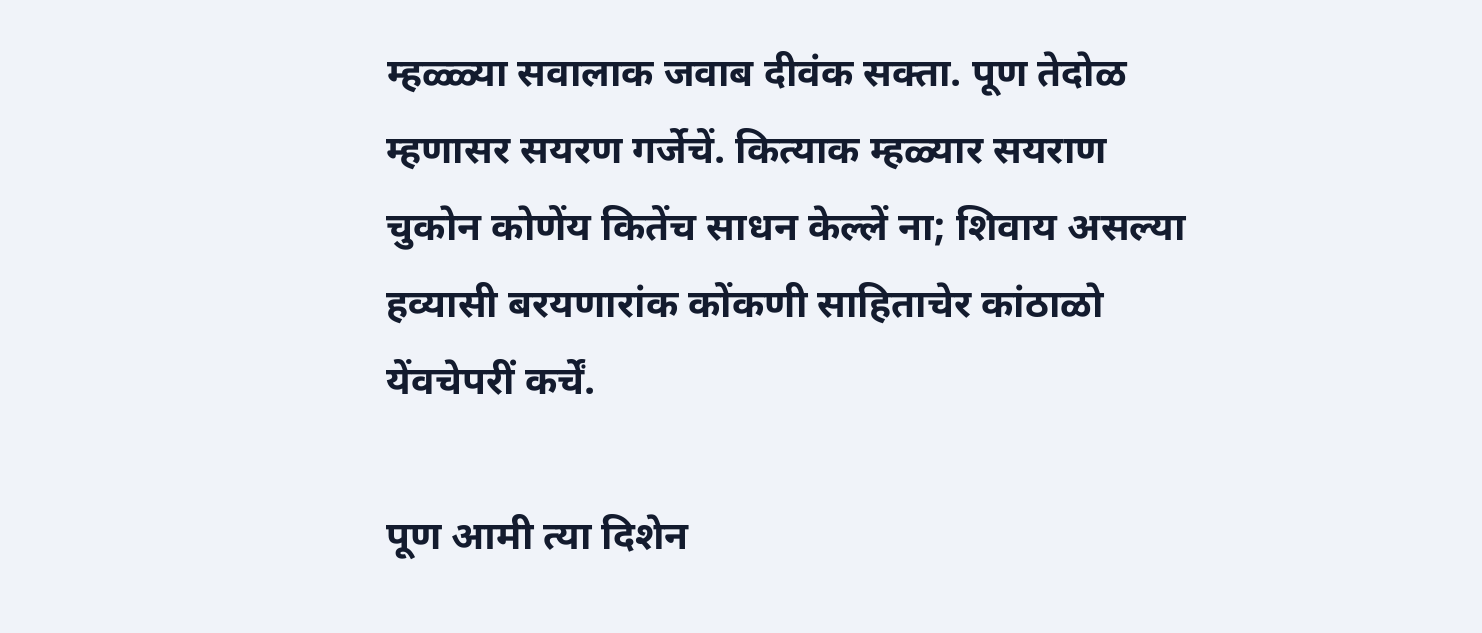म्हळ्ळ्या सवालाक जवाब दीवंक सक्ता. पूण तेदोळ म्हणासर सयरण गर्जेचें. कित्याक म्हळ्यार सयराण चुकोन कोणेंय कितेंच साधन केल्लें ना; शिवाय असल्या हव्यासी बरयणारांक कोंकणी साहिताचेर कांठाळो येंवचेपरीं कर्चें.

पूण आमी त्या दिशेन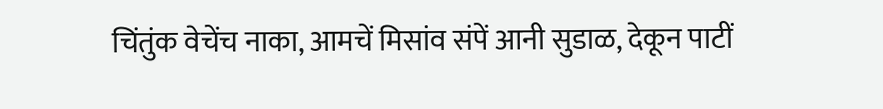चिंतुंक वेचेंच नाका, आमचें मिसांव संपें आनी सुडाळ, देकून पाटीं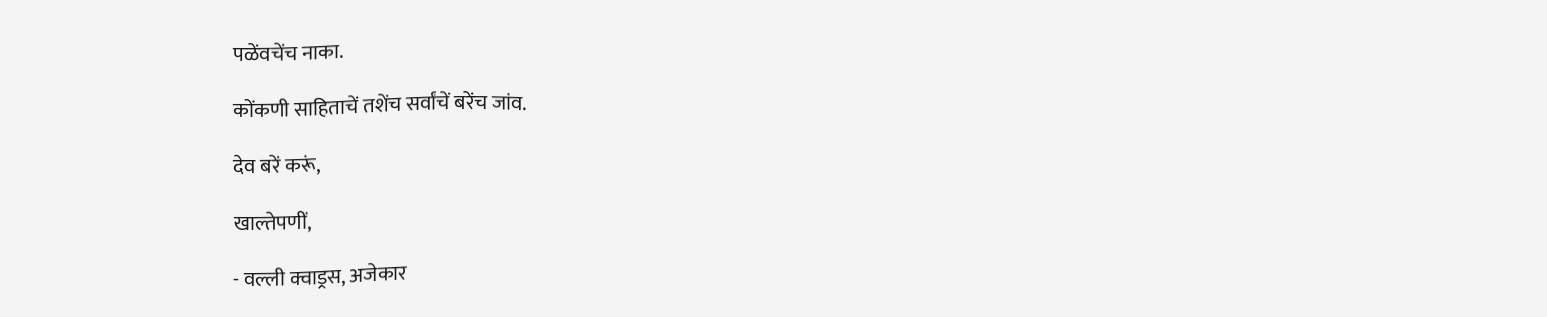पळेंवचेंच नाका.

कोंकणी साहिताचें तशेंच सर्वांचें बरेंच जांव.

देव बरें करूं,

खाल्तेपणीं,

- वल्ली क्वाड्रस, अजेकार